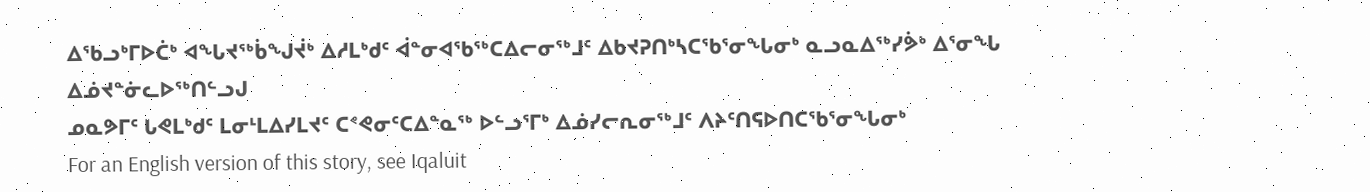ᐃᖃᓗᒃᒥᐅᑖᒃ ᐊᖓᔪᖅᑳᖑᔫᒃ ᐃᓱᒪᒃᑯᑦ ᐋᓐᓂᐊᖃᖅᑕᐃᓕᓂᖅᒧᑦ ᐃᑲᔪᕈᑎᒃᓴᑕᖃᕐᓂᖓᓂᒃ ᓇᓗᓇᐃᖅᓯᕘᒃ ᐃᕐᓂᖓ ᐃᓅᔪᓐᓃᓚᐅᖅᑎᓪᓗᒍ
ᓄᓇᕗᒥᑦ ᒐᕙᒪᒃᑯᑦ ᒪᓂᒻᒪᐃᓯᒪᔪᑦ ᑕᕝᕙᓂᑦᑕᐃᓐᓇᖅ ᐅᓪᓗᕐᒥᒃ ᐃᓅᓯᓕᕆᓂᖅᒧᑦ ᐱᔨᑦᑎᕋᐅᑎᑕᖃᕐᓂᖓᓂᒃ
For an English version of this story, see Iqaluit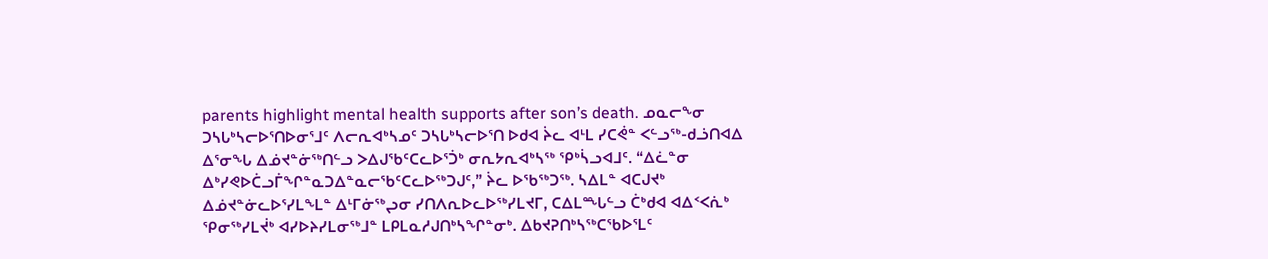parents highlight mental health supports after son’s death. ᓄᓇᓕᖕᓂ ᑐᓴᒐᒃᓴᓕᐅᕐᑎᐅᓂᕐᒧᑦ ᐱᓕᕆᐊᒃᓴᓄᑦ ᑐᓴᒐᒃᓴᓕᐅᕐᑎ ᐅᑯᐊ ᔩᓚ ᐊᒻᒪ ᓯᑕᕚᓐ ᐸᓪᓗᖅ-ᑯᓘᑎᐊᐃ ᐃᕐᓂᖓ ᐃᓅᔪᓐᓃᖅᑎᓪᓗ ᐳᐃᒍᖃᑦᑕᓚᐅᕐᑑᒃ ᓂᕆᔭᕆᐊᒃᓴᖅ ᕿᒃᓵᓗᐊᒧᑦ. “ᐃᓛᓐᓂ ᐃᒃᓯᕙᐅᑖᓗᒦᖏᓐᓇᑐᐃᓐᓇᓕᖃᑦᑕᓚᐅᖅᑐᒍᑦ,” ᔩᓚ ᐅᖃᖅᑐᖅ. ᓴᐃᒪᓐ ᐊᑕᒍᔪᒃ ᐃᓅᔪᓐᓃᓚᐅᕐᓯᒪᖕᒪᓐ ᐃᒻᒥᓃᖅᖢᓂ ᓯᑎᐱᕆᐅᓚᐅᖅᓯᒪᔪᒥ, ᑕᐃᒪᙵᓪᓗ ᑖᒃᑯᐊ ᐊᐃᑉᐸᕇᒃ ᕿᓂᖅᓯᒪᔫᒃ ᐊᓯᐅᔨᓯᒪᓂᖅᒧᓐ ᒪᑭᒪᓇᓱᒍᑎᒃᓴᖏᓐᓂᒃ. ᐃᑲᔪᕈᑎᒃᓴᖅᑕᖃᐅᕐᒪᑦ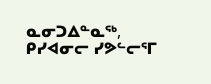ᓇᓂᑐᐃᓐᓇᖅ, ᑭᓯᐊᓂᓕ ᓯᕗᓪᓕᕐᒥ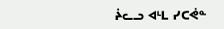ᔩᓚᓗ ᐊᒻᒪ ᓯᑕᕚᓐ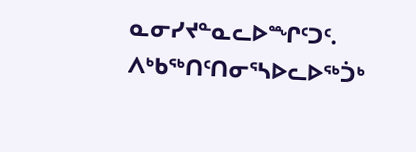ᓇᓂᓯᔪᓐᓇᓚᐅᙱᑦᑐᑦ. ᐱᒃᑲᖅᑎᑦᑎᓂᕐᓴᐅᓚᐅᖅᑑᒃ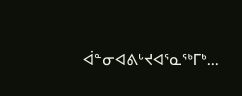ᐋᓐᓂᐊᕕᒡᔪᐊᕐᓇᖅᒥᒃ...